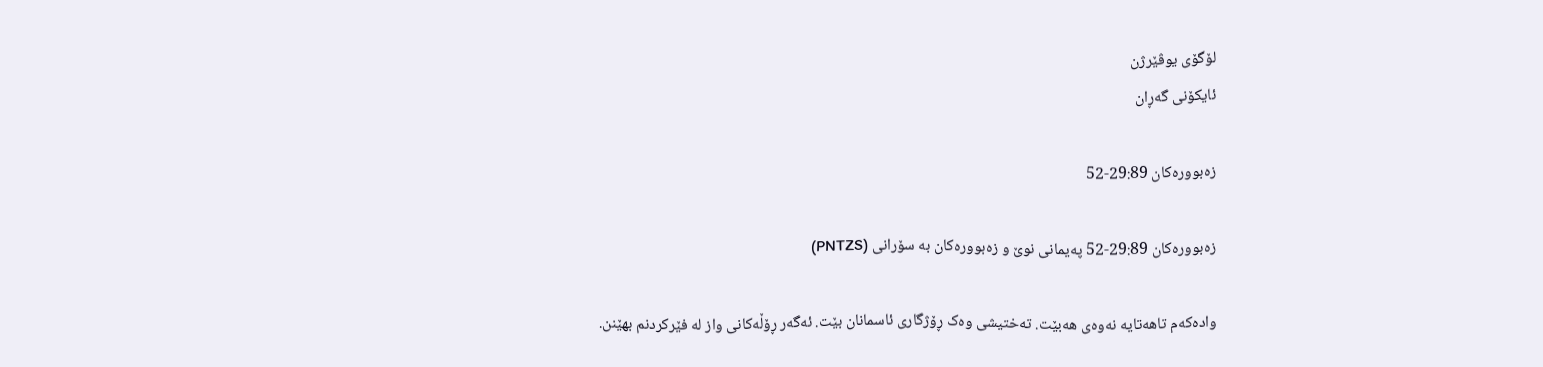لۆگۆی یوڤێرژن
ئایکۆنی گەڕان

زەبوورەکان 29:89-52

زەبوورەکان 29:89-52 پەیمانی نوێ و زەبوورەکان بە سۆرانی (PNTZS)

واده‌كه‌م تاهه‌تایه‌ نه‌وه‌ی هه‌بێت. ته‌ختیشی وه‌ک ڕۆژگاری ئاسمانان بێت. ئه‌گه‌ر ڕۆڵه‌كانی واز له‌ فێركردنم بهێنن.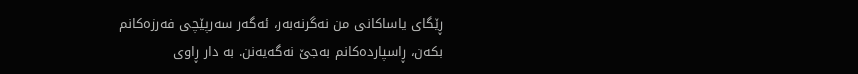ڕێگای یاساكانی من نه‌گرنه‌به‌ر، ئه‌گه‌ر سه‌رپێچی فه‌رزه‌كانم بكه‌ن، ڕاسپارده‌كانم به‌جێ نه‌گه‌یه‌نن. به‌ دار ڕاوی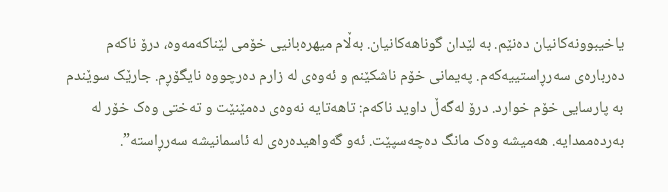یاخیبوونه‌كانیان ده‌نێم. به‌ لێدان گوناهه‌كانیان. به‌ڵام میهره‌بانیی خۆمی لێناكه‌مه‌وه‌، درۆ ناكه‌م ده‌رباره‌ی سه‌رڕاستییه‌كه‌م. په‌یمانی خۆم ناشكێنم و ئه‌وه‌ی له‌ زارم ده‌رچووه‌ نایگۆڕم. جارێک سوێندم به‌ پارسایی خۆم خوارد. درۆ له‌گه‌ڵ داوید ناكه‌م: تاهه‌تایه‌ نه‌وه‌ی ده‌مێنێت و ته‌ختی وه‌ک خۆر له‌ به‌رده‌ممدایه‌. هه‌میشه‌ وه‌ک مانگ ده‌چه‌سپێت. ئه‌و گه‌واهیده‌ره‌ی له‌ ئاسمانیشه‌ سه‌رڕاسته‌”.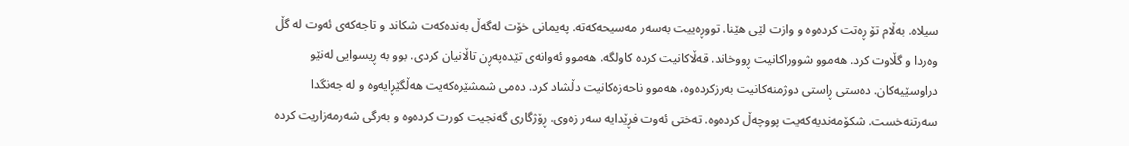سیلاه‌. به‌ڵام تۆ ڕه‌تت كرده‌وه‌ و وازت لێی هێنا. تووڕه‌ییت به‌سه‌ر مه‌سیحه‌كه‌ته. په‌یمانی خۆت له‌گه‌ڵ به‌نده‌كه‌ت شكاند و تاجه‌كه‌ی ئه‌وت له‌ گڵ وه‌ردا و گڵاوت كرد. هه‌موو شووراكانیت ڕووخاند. قه‌ڵاكانیت كرده‌ كاولگه‌. هه‌موو ئه‌وانه‌ی تێده‌په‌ڕن تاڵانیان كردی. بوو به‌ ڕیسوایی له‌نێو دراوسێیه‌كان. ده‌ستی ڕاستی دوژمنه‌كانیت به‌رزكرده‌وه‌، هه‌موو ناحه‌زه‌كانیت دڵشاد كرد. ده‌می شمشێره‌كه‌یت هه‌ڵگێڕایه‌وه‌ و له‌ جه‌نگدا سه‌رتنه‌خست. شكۆمه‌ندیه‌كه‌یت پووچه‌ڵ كرده‌وه‌. ته‌ختی ئه‌وت فڕێدایه‌ سه‌ر زه‌وی. ڕۆژگاری گه‌نجیت كورت كرده‌وه‌ و به‌رگی شه‌رمه‌زاریت كرده‌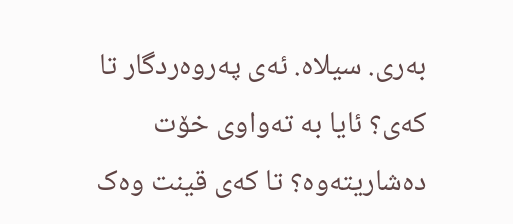به‌ری. سیلاه‌. ئه‌ی په‌روه‌ردگار تا كه‌ی؟ ئایا به‌ ته‌واوی خۆت ده‌شاریته‌وه‌؟ تا كه‌ی قینت وه‌ک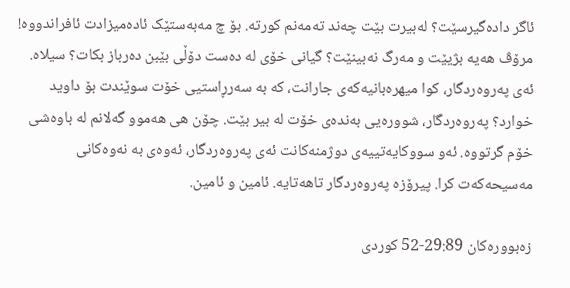ئاگر داده‌گیرسێت؟ له‌بیرت بێت چه‌ند ته‌مه‌نم كورته‌. بۆ چ مه‌به‌ستێک ئاده‌میزادت ئافراندووه‌‌! مرۆڤ هه‌یه‌ بژیێت و مه‌رگ نه‌بینێت؟ گیانی خۆی له‌ ده‌ست دۆڵی بێبن ده‌رباز بكات؟ سیلاه‌. ئه‌ی په‌روه‌ردگار، كوا میهره‌بانیه‌كه‌ی جارانت، كه‌ به‌ سه‌رڕاستیی خۆت سوێندت بۆ داوید خوارد؟ په‌روه‌ردگار، شووره‌یی به‌نده‌ی خۆت له‌ بیر بێت. چۆن هی هه‌موو گه‌لانم له‌ باوه‌شی خۆم گرتووه‌. ئه‌و سووكایه‌تییه‌ی دوژمنه‌كانت ئه‌ی په‌روه‌ردگار، ئه‌وه‌ی به‌ نه‌وه‌كانی مه‌سیحه‌كه‌ت كرا. پیرۆزه‌ په‌روه‌ردگار تاهه‌تایه‌. ئامین و ئامین.

زەبوورەکان 29:89-52 كوردی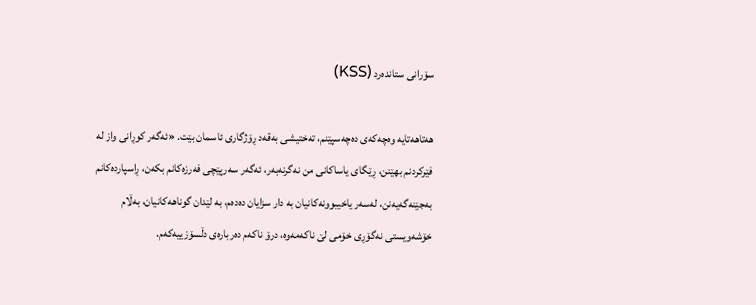سۆرانی ستانده‌رد (KSS)

هەتاهەتایە وەچەکەی دەچەسپێنم، تەختیشی بەقەد ڕۆژگاری ئاسمان بێت. «ئەگەر کوڕانی واز لە فێرکردنم بهێنن، ڕێگای یاساکانی من نەگرنەبەر، ئەگەر سەرپێچی فەرزەکانم بکەن، ڕاسپاردەکانم بەجێنەگەیەنن، لەسەر یاخیبوونەکانیان بە دار سزایان دەدەم، بە لێدان گوناهەکانیان، بەڵام خۆشەویستی نەگۆڕی خۆمی لێ ناکەمەوە، درۆ ناکەم دەربارەی دڵسۆزییەکەم.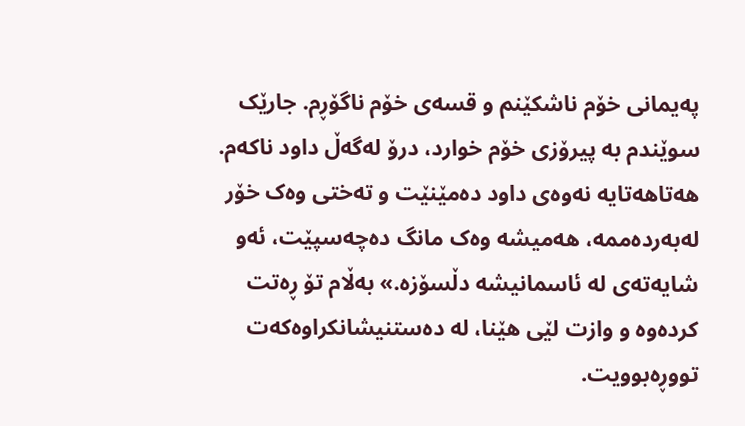پەیمانی خۆم ناشکێنم و قسەی خۆم ناگۆڕم. جارێک سوێندم بە پیرۆزی خۆم خوارد، درۆ لەگەڵ داود ناکەم. هەتاهەتایە نەوەی داود دەمێنێت و تەختی وەک خۆر لەبەردەممە، هەمیشە وەک مانگ دەچەسپێت، ئەو شایەتەی لە ئاسمانیشە دڵسۆزە.» بەڵام تۆ ڕەتت کردەوە و وازت لێی هێنا، لە دەستنیشانکراوەکەت تووڕەبوویت.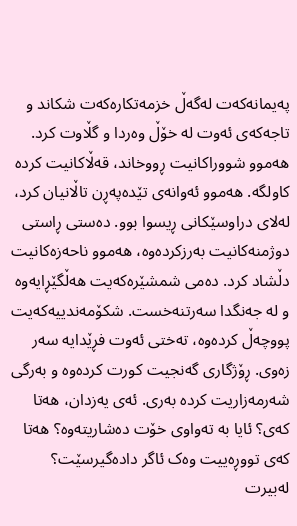پەیمانەکەت لەگەڵ خزمەتکارەکەت شکاند و تاجەکەی ئەوت لە خۆڵ وەردا و گڵاوت کرد. هەموو شووراکانیت ڕووخاند، قەڵاکانیت کردە کاولگە. هەموو ئەوانەی تێدەپەڕن تاڵانیان کرد، لەلای دراوسێکانی ڕیسوا بوو. دەستی ڕاستی دوژمنەکانیت بەرزکردەوە، هەموو ناحەزەکانیت دڵشاد کرد. دەمی شمشێرەکەیت هەڵگێڕایەوە و لە جەنگدا سەرتنەخست. شکۆمەندییەکەیت پووچەڵ کردەوە، تەختی ئەوت فڕێدایە سەر زەوی. ڕۆژگاری گەنجیت کورت کردەوە و بەرگی شەرمەزاریت کردە بەری. ئەی یەزدان، هەتا کەی؟ ئایا بە تەواوی خۆت دەشاریتەوە؟ هەتا کەی تووڕەییت وەک ئاگر دادەگیرسێت؟ لەبیرت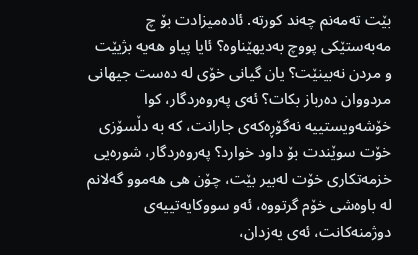بێت تەمەنم چەند کورتە. ئادەمیزادت بۆ چ مەبەستێکی پووچ بەدیهێناوە؟ ئایا پیاو هەیە بژیێت و مردن نەبینێت؟ یان گیانی خۆی لە دەست جیهانی مردووان دەرباز بکات؟ ئەی پەروەردگار، کوا خۆشەویستییە نەگۆڕەکەی جارانت، کە بە دڵسۆزی خۆت سوێندت بۆ داود خوارد؟ پەروەردگار، شورەیی خزمەتکاری خۆت لەبیر بێت، چۆن هی هەموو گەلانم لە باوەشی خۆم گرتووە، ئەو سووکایەتییەی دوژمنەکانت، ئەی یەزدان،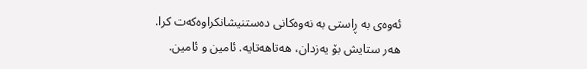ئەوەی بە ڕاستی بە نەوەکانی دەستنیشانکراوەکەت کرا. هەر ستایش بۆ یەزدان، هەتاهەتایە. ئامین و ئامین.